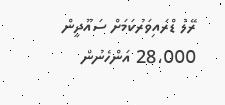ރޭލު ޑްރައިވަރުކަމަށް ސައޫދީން 28،000 އަންހެނުން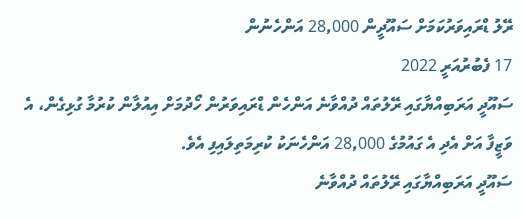ރޭލު ޑްރައިވަރުކަމަށް ސައޫދީން 28,000 އަންހެނުން
17 ފެބުރުއަރީ 2022
ސައޫދީ އަރަބިއްޔާގައި ރޭލުތައް ދުއްވާނެ އަންހެން ޑްރައިވަރުން ހޯދުމަށް އިއުލާން ކުރުމާ ގުޅިގެން، އެ ވަޒީފާ އަށް އެދި އެ ގައުމުގެ 28,000 އަންހެނަކު ކުރިމަތިލައިފި އެވެ.
ސައޫދީ އަރަބިއްޔާގައި ރޭލުތައް ދުއްވާނެ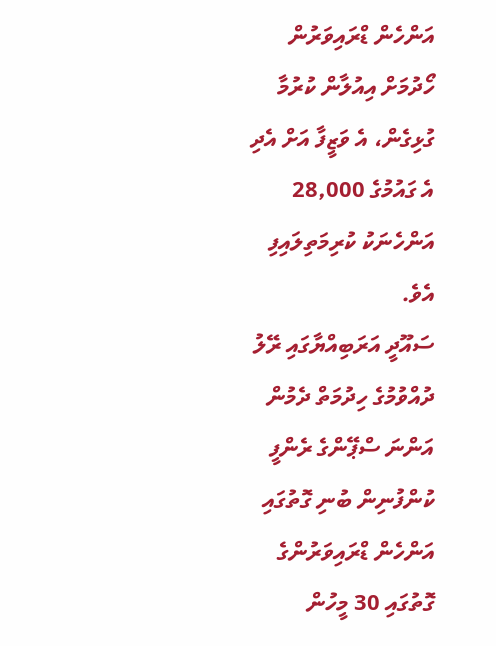އަންހެން ޑްރައިވަރުން ހޯދުމަށް އިއުލާން ކުރުމާ ގުޅިގެން، އެ ވަޒީފާ އަށް އެދި އެ ގައުމުގެ 28,000 އަންހެނަކު ކުރިމަތިލައިފި އެވެ.
ސައޫދީ އަރަބިއްޔާގައި ރޭލު ދުއްވުމުގެ ހިދުމަތް ދެމުން އަންނަ ސްޕޭންގެ ރެންފީ ކުންފުނިން ބުނި ގޮތުގައި އަންހެން ޑްރައިވަރުންގެ ގޮތުގައި 30 މީހުން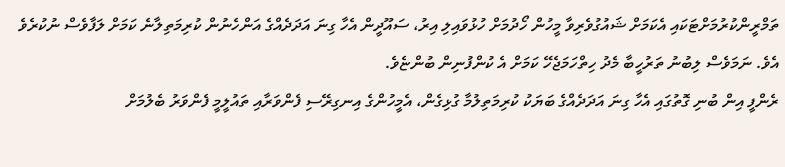ތަމްރީންކުރުމަށްޓަކައި އެކަމަށް ޝައުގުވެރިވާ މީހުން ހޯދުމަށް ހުޅުވައިލި އިރު، ސައޫދީން އެހާ ގިނަ އަދަދެއްގެ އަންހެނުން ކުރިމަތިލާނެ ކަމަށް ލަފާވެސް ނުކުރެވެ އެވެ. ނަމަވެސް ލިބުނު ތަރުހީބާ މެދު ހިތްހަމަޖެހޭ ކަމަށް އެ ކުންފުނިން ބުންޏެވެ.
ރެންފީ އިން ބުނި ގޮތުގައި އެހާ ގިނަ އަދަދެއްގެ ބަޔަކު ކުރިމަތިލުމާ ގުޅިގެން، އެމީހުންގެ އިނގިރޭސި ފެންވަރާއި ތައުލީމީ ފެންވަރު ބެލުމަށް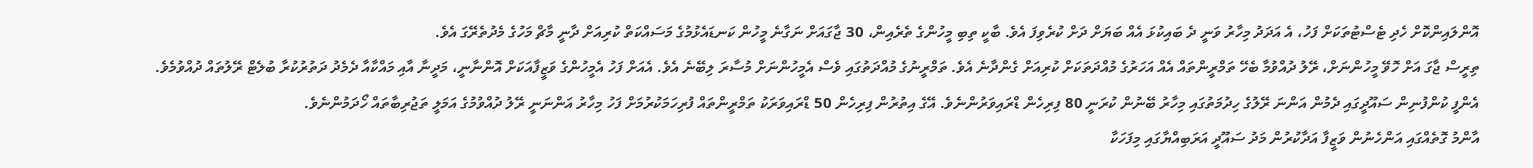އޮންލައިންކޮށް ހެދި ޓެސްޓުތަކަށް ފަހު، އެ އަދަދު މިހާރު ވަނީ ދެ ބައިކުޅަ އެއް ބަޔަށް ދަށް ކުރެވިފަ އެވެ. ބާކީ ތިބި މީހުންގެ ތެރެއިން، 30 ޖާގައަށް ނަގާނެ މީހުން ކަނޑައެޅުމުގެ މަސައްކަތް ކުރިއަށް ދާނީ މާޗް މަހުގެ މެދުތެރޭގަ އެވެ.
ތިރީސް ޖާގަ އަށް ހޮވޭ މީހުންނަށް، ރޭލު ދުއްވުމާ ބެހޭ ތަމްރީންތައް އެއް އަހަރުގެ މުއްދަތަކަށް ކުރިއަށް ގެންދާނެ އެވެ. ތަމްރީނުގެ މުއްދަތުގައި ވެސް އެމީހުންނަށް މުސާރަ ލިބޭނެ އެވެ. އެއަށް ފަހު އެމީހުންގެ ވަޒީފާއަކަށް އޮންނާނީ، މަދީނާ އާއި މައްކާއާ ދެމެދު ދަތުރުކުރާ ބުލެޓް ރޭލުތައް ދުއްވުމެވެ.
އެންފީ ކުންފުނިން ސައޫދީގައި ދެމުން އަންނަ ރޭލުގެ ހިދުމަތުގައި މިހާރު ބޭނުން ކުރަނީ 80 ފިރިހެން ޑްރައިވަރުންނެވެ. އޭގެ އިތުރުން ފިރިހެން 50 ޑްރައިވަރަކު ތަމްރީންތައް ފުރިހަމަކުރުމަށް ފަހު މިހާރު އަންނަނީ ރޭލު ދުއްވުމުގެ އަމަލީ ތަޖުރިބާތައް ހޯދަމުންނެވެ.
އާންމު ގޮތެއްގައި އަންހެނުން ވަޒީފާ އަދާކުރުން މަދު ސައޫދީ އަރަބިއްޔާގައި މިފަހަކާ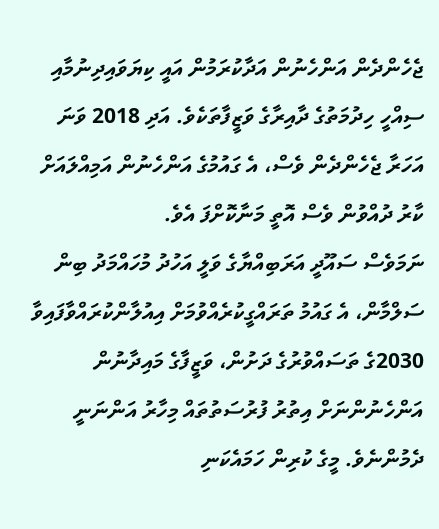ޖެހެންދެން އަންހެނުން އަދާކުރަމުން އައީ ކިޔަވައިދިނުމާއި ސިއްހީ ހިދުމަތުގެ ދާއިރާގެ ވަޒީފާތަކެވެ. އަދި 2018 ވަނަ އަހަރާ ޖެހެންދެން ވެސް، އެ ގައުމުގެ އަންހެނުން އަމިއްލައަށް ކާރު ދުއްވުން ވެސް އޮތީ މަނާކޮށްފަ އެވެ.
ނަމަވެސް ސައޫދީ އަރަބިއްޔާގެ ވަލީ އަހުދު މުހައްމަދު ބިން ސަލްމާން، އެ ގައުމު ތަރައްގީކުރެއްވުމަށް އިއުލާންކުރައްވާފައިވާ 2030ގެ ތަސައްވުރުގެ ދަށުން، ވަޒީފާގެ މައިދާނުން އަންހެނުންނަށް އިތުރު ފުރުސަތުތައް މިހާރު އަންނަނީ ދެމުންނެވެ. މީގެ ކުރިން ހަމައެކަނި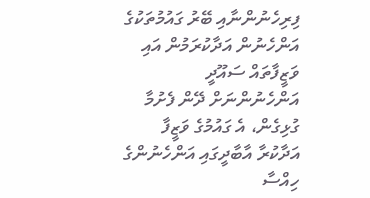ފިރިހެނުންނާއި ބޭރު ގައުމުތަކުގެ އަންހެނުން އަދާކުރަމުން އައި ވަޒީފާތައް ސައޫދީ އަންހެނުންނަށް ދޭން ފެށުމާ ގުޅިގެން، އެ ގައުމުގެ ވަޒީފާ އަދާކުރާ އާބާދީގައި އަންހެނުންގެ ހިއްސާ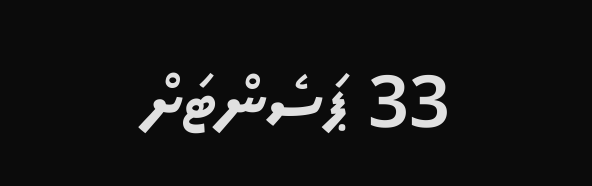33 ޕަސެންޓަށް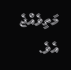މަތިވެއްޖެ އެވެ.